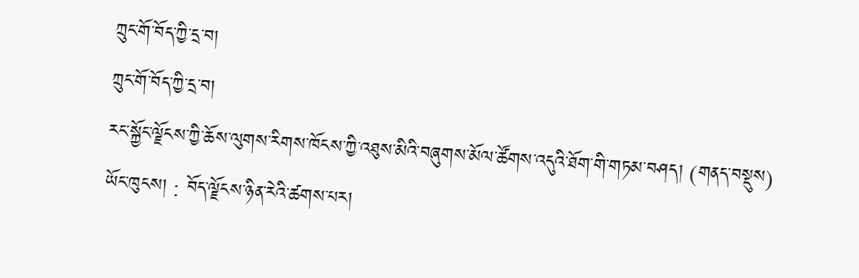ཀྲུང་གོ་བོད་ཀྱི་དྲ་བ།
ཀྲུང་གོ་བོད་ཀྱི་དྲ་བ།
རང་སྐྱོང་ལྗོངས་ཀྱི་ཆོས་ལུགས་རིགས་ཁོངས་ཀྱི་འཐུས་མིའི་བཞུགས་མོལ་ཚོགས་འདུའི་ཐོག་གི་གཏམ་བཤད། (གནད་བསྡུས)
ཡོང་ཁུངས། : བོད་ལྗོངས་ཉིན་རེའི་ཚགས་པར།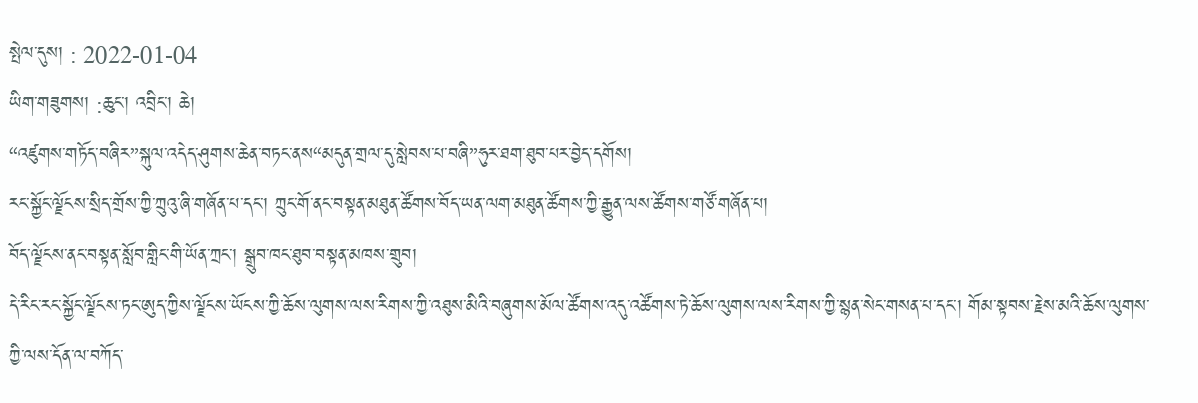སྤེལ་དུས། : 2022-01-04
ཡིག་གཟུགས། :ཆུང་། འབྲིང་། ཆེ།
“འཛུགས་གཏོད་བཞིར”སྐུལ་འདེད་ཤུགས་ཆེན་བཏང་ནས“མདུན་གྲལ་དུ་སླེབས་པ་བཞི”ཧུར་ཐག་ཐུབ་པར་བྱེད་དགོས།
རང་སྐྱོང་ལྗོངས་སྲིད་གྲོས་ཀྱི་ཀྲུའུ་ཞི་གཞོན་པ་དང་། ཀྲུང་གོ་ནང་བསྟན་མཐུན་ཚོགས་བོད་ཡན་ལག་མཐུན་ཚོགས་ཀྱི་རྒྱུན་ལས་ཚོགས་གཙོ་གཞོན་པ།
བོད་ལྗོངས་ནང་བསྟན་སློབ་གླིང་གི་ཡོན་ཀྲང་། སྒྲུབ་ཁང་ཐུབ་བསྟན་མཁས་གྲུབ།
དེ་རིང་རང་སྐྱོང་ལྗོངས་ཏང་ཨུད་ཀྱིས་ལྗོངས་ཡོངས་ཀྱི་ཆོས་ལུགས་ལས་རིགས་ཀྱི་འཐུས་མིའི་བཞུགས་མོལ་ཚོགས་འདུ་འཚོགས་ཏེ་ཆོས་ལུགས་ལས་རིགས་ཀྱི་སྙན་སེང་གསན་པ་དང་། གོམ་སྟབས་རྗེས་མའི་ཆོས་ལུགས་ཀྱི་ལས་དོན་ལ་བཀོད་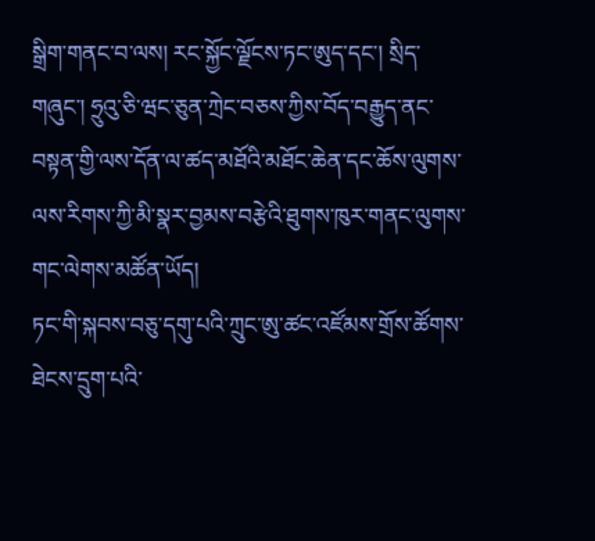སྒྲིག་གནང་བ་ལས། རང་སྐྱོང་ལྗོངས་ཏང་ཨུད་དང་། སྲིད་གཞུང་། ཧྲུའུ་ཅི་ཝང་ཅུན་ཀྲེང་བཅས་ཀྱིས་བོད་བརྒྱུད་ནང་བསྟན་གྱི་ལས་དོན་ལ་ཚད་མཐོའི་མཐོང་ཆེན་དང་ཆོས་ལུགས་ལས་རིགས་ཀྱི་མི་སྣར་བྱམས་བརྩེའི་ཐུགས་ཁུར་གནང་ལུགས་གང་ལེགས་མཚོན་ཡོད།
ཏང་གི་སྐབས་བཅུ་དགུ་པའི་ཀྲུང་ཨུ་ཚང་འཛོམས་གྲོས་ཚོགས་ཐེངས་དྲུག་པའི་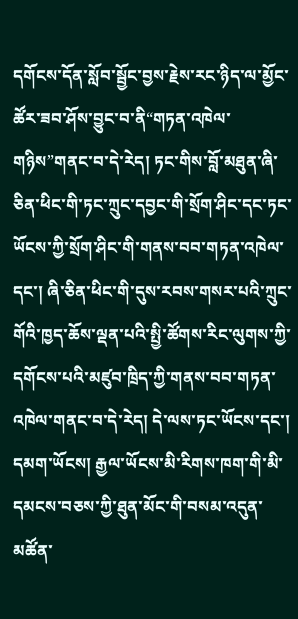དགོངས་དོན་སློབ་སྦྱོང་བྱས་རྗེས་རང་ཉིད་ལ་མྱོང་ཚོར་ཟབ་ཤོས་བྱུང་བ་ནི“གཏན་འཁེལ་གཉིས”གནང་བ་དེ་རེད། ཏང་གིས་བློ་མཐུན་ཞི་ཅིན་ཕིང་གི་ཏང་ཀྲུང་དབྱང་གི་སྲོག་ཤིང་དང་ཏང་ཡོངས་ཀྱི་སྲོག་ཤིང་གི་གནས་བབ་གཏན་འཁེལ་དང་། ཞི་ཅིན་ཕིང་གི་དུས་རབས་གསར་པའི་ཀྲུང་གོའི་ཁྱད་ཆོས་ལྡན་པའི་སྤྱི་ཚོགས་རིང་ལུགས་ཀྱི་དགོངས་པའི་མཛུབ་ཁྲིད་ཀྱི་གནས་བབ་གཏན་འཁེལ་གནང་བ་དེ་རེད། དེ་ལས་ཏང་ཡོངས་དང་། དམག་ཡོངས། རྒྱལ་ཡོངས་མི་རིགས་ཁག་གི་མི་དམངས་བཅས་ཀྱི་ཐུན་མོང་གི་བསམ་འདུན་མཚོན་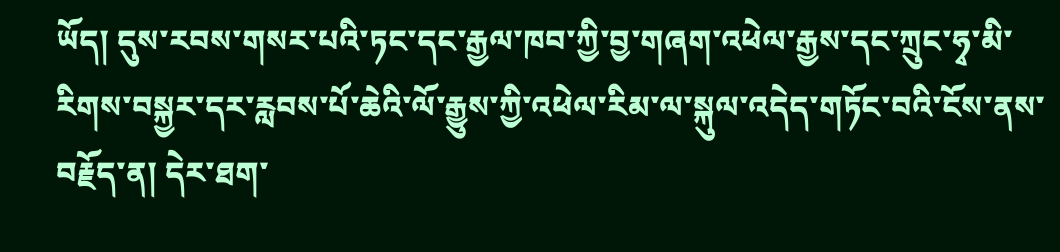ཡོད། དུས་རབས་གསར་པའི་ཏང་དང་རྒྱལ་ཁབ་ཀྱི་བྱ་གཞག་འཕེལ་རྒྱས་དང་ཀྲུང་ཧྭ་མི་རིགས་བསྐྱར་དར་རླབས་པོ་ཆེའི་ལོ་རྒྱུས་ཀྱི་འཕེལ་རིམ་ལ་སྐུལ་འདེད་གཏོང་བའི་ངོས་ནས་བརྗོད་ན། དེར་ཐག་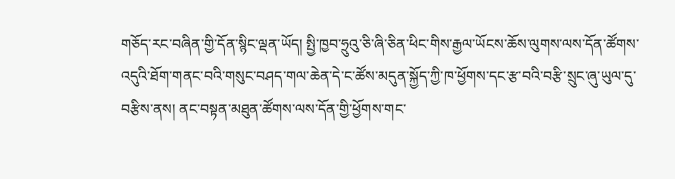གཅོད་རང་བཞིན་གྱི་དོན་སྙིང་ལྡན་ཡོད། སྤྱི་ཁྱབ་ཧྲུའུ་ཅི་ཞི་ཅིན་ཕིང་གིས་རྒྱལ་ཡོངས་ཆོས་ལུགས་ལས་དོན་ཚོགས་འདུའི་ཐོག་གནང་བའི་གསུང་བཤད་གལ་ཆེན་དེ་ང་ཚོས་མདུན་སྐྱོད་ཀྱི་ཁ་ཕྱོགས་དང་རྩ་བའི་བརྩི་སྲུང་ཞུ་ཡུལ་དུ་བརྩིས་ནས། ནང་བསྟན་མཐུན་ཚོགས་ལས་དོན་གྱི་ཕྱོགས་གང་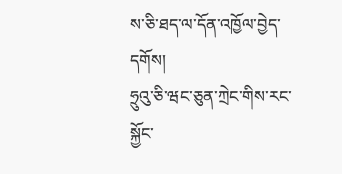ས་ཅི་ཐད་ལ་དོན་འཁྱོལ་བྱེད་དགོས།
ཧྲུའུ་ཅི་ཝང་ཅུན་ཀྲེང་གིས་རང་སྐྱོང་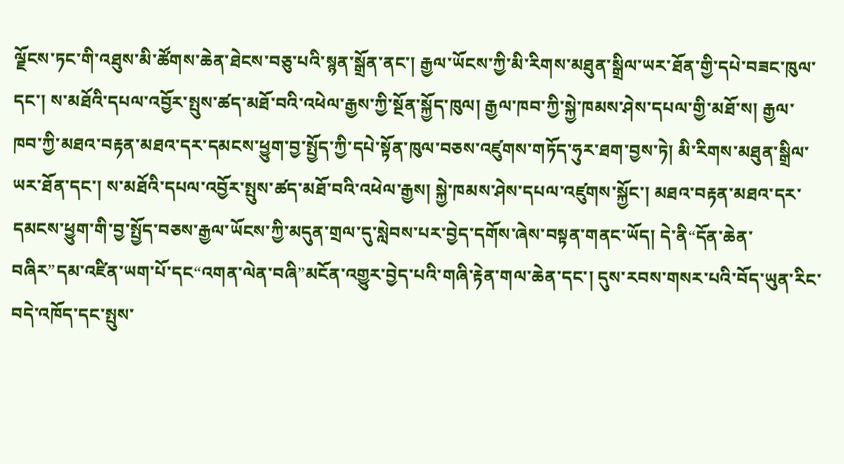ལྗོངས་ཏང་གི་འཐུས་མི་ཚོགས་ཆེན་ཐེངས་བཅུ་པའི་སྙན་སྒྲོན་ནང་། རྒྱལ་ཡོངས་ཀྱི་མི་རིགས་མཐུན་སྒྲིལ་ཡར་ཐོན་གྱི་དཔེ་བཟང་ཁུལ་དང་། ས་མཐོའི་དཔལ་འབྱོར་སྤུས་ཚད་མཐོ་བའི་འཕེལ་རྒྱས་ཀྱི་སྔོན་སྐྱོད་ཁུལ། རྒྱལ་ཁབ་ཀྱི་སྐྱེ་ཁམས་ཤེས་དཔལ་གྱི་མཐོ་ས། རྒྱལ་ཁབ་ཀྱི་མཐའ་བརྟན་མཐའ་དར་དམངས་ཕྱུག་བྱ་སྤྱོད་ཀྱི་དཔེ་སྟོན་ཁུལ་བཅས་འཛུགས་གཏོད་ཧུར་ཐག་བྱས་ཏེ། མི་རིགས་མཐུན་སྒྲིལ་ཡར་ཐོན་དང་། ས་མཐོའི་དཔལ་འབྱོར་སྤུས་ཚད་མཐོ་བའི་འཕེལ་རྒྱས། སྐྱེ་ཁམས་ཤེས་དཔལ་འཛུགས་སྐྱོང་། མཐའ་བརྟན་མཐའ་དར་དམངས་ཕྱུག་གི་བྱ་སྤྱོད་བཅས་རྒྱལ་ཡོངས་ཀྱི་མདུན་གྲལ་དུ་སླེབས་པར་བྱེད་དགོས་ཞེས་བསྟན་གནང་ཡོད། དེ་ནི“དོན་ཆེན་བཞིར”དམ་འཛིན་ཡག་པོ་དང“འགན་ལེན་བཞི”མངོན་འགྱུར་བྱེད་པའི་གཞི་རྟེན་གལ་ཆེན་དང་། དུས་རབས་གསར་པའི་བོད་ཡུན་རིང་བདེ་འཁོད་དང་སྤུས་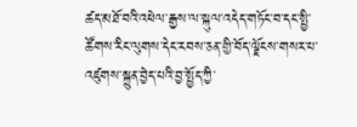ཚད་མཐོ་བའི་འཕེལ་རྒྱས་ལ་སྐུལ་འདེད་གཏོང་བ་དང་སྤྱི་ཚོགས་རིང་ལུགས་དེང་རབས་ཅན་གྱི་བོད་ལྗོངས་གསར་པ་འཛུགས་སྐྲུན་བྱེད་པའི་བྱ་སྤྱོད་ཀྱི་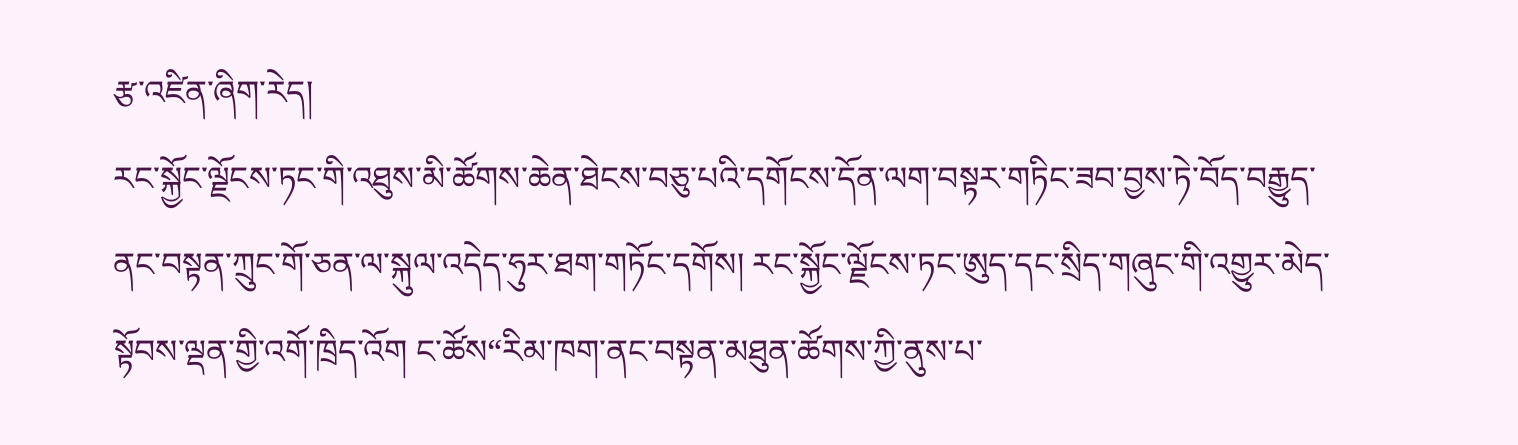རྩ་འཛིན་ཞིག་རེད།
རང་སྐྱོང་ལྗོངས་ཏང་གི་འཐུས་མི་ཚོགས་ཆེན་ཐེངས་བཅུ་པའི་དགོངས་དོན་ལག་བསྟར་གཏིང་ཟབ་བྱས་ཏེ་བོད་བརྒྱུད་ནང་བསྟན་ཀྲུང་གོ་ཅན་ལ་སྐུལ་འདེད་ཧུར་ཐག་གཏོང་དགོས། རང་སྐྱོང་ལྗོངས་ཏང་ཨུད་དང་སྲིད་གཞུང་གི་འགྱུར་མེད་སྟོབས་ལྡན་གྱི་འགོ་ཁྲིད་འོག ང་ཚོས“རིམ་ཁག་ནང་བསྟན་མཐུན་ཚོགས་ཀྱི་ནུས་པ་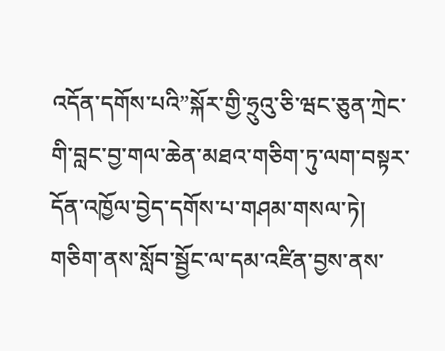འདོན་དགོས་པའི”སྐོར་གྱི་ཧྲུའུ་ཅི་ཝང་ཅུན་ཀྲེང་གི་བླང་བྱ་གལ་ཆེན་མཐའ་གཅིག་ཏུ་ལག་བསྟར་དོན་འཁྱོལ་བྱེད་དགོས་པ་གཤམ་གསལ་ཏེ། གཅིག་ནས་སློབ་སྦྱོང་ལ་དམ་འཛིན་བྱས་ནས་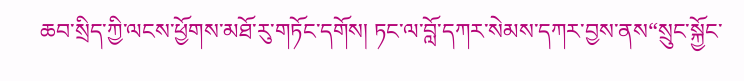ཆབ་སྲིད་ཀྱི་ལངས་ཕྱོགས་མཐོ་རུ་གཏོང་དགོས། ཏང་ལ་བློ་དཀར་སེམས་དཀར་བྱས་ནས“སྲུང་སྐྱོང་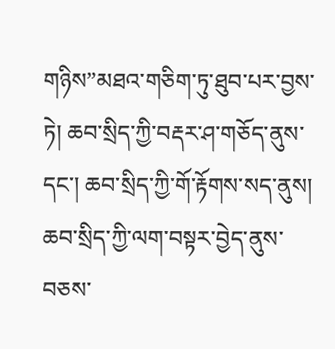གཉིས”མཐའ་གཅིག་ཏུ་ཐུབ་པར་བྱས་ཏེ། ཆབ་སྲིད་ཀྱི་བརྡར་ཤ་གཅོད་ནུས་དང་། ཆབ་སྲིད་ཀྱི་གོ་རྟོགས་སད་ནུས། ཆབ་སྲིད་ཀྱི་ལག་བསྟར་བྱེད་ནུས་བཅས་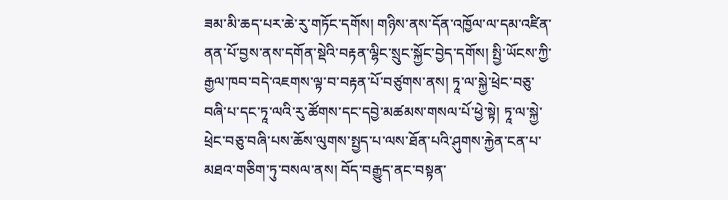ཟམ་མི་ཆད་པར་ཆེ་རུ་གཏོང་དགོས། གཉིས་ནས་དོན་འཁྱོལ་ལ་དམ་འཛིན་ནན་པོ་བྱས་ནས་དགོན་སྡེའི་བརྟན་ལྷིང་སྲུང་སྐྱོང་བྱེད་དགོས། སྤྱི་ཡོངས་ཀྱི་རྒྱལ་ཁབ་བདེ་འཇགས་ལྟ་བ་བརྟན་པོ་བཙུགས་ནས། ཏཱ་ལ་སྐྱེ་ཕྲེང་བཅུ་བཞི་པ་དང་ཏཱ་ལའི་རུ་ཚོགས་དང་དབྱེ་མཚམས་གསལ་པོ་ཕྱེ་སྟེ། ཏཱ་ལ་སྐྱེ་ཕྲེང་བཅུ་བཞི་པས་ཆོས་ལུགས་སྤྱད་པ་ལས་ཐོན་པའི་ཤུགས་རྐྱེན་ངན་པ་མཐའ་གཅིག་ཏུ་བསལ་ནས། བོད་བརྒྱུད་ནང་བསྟན་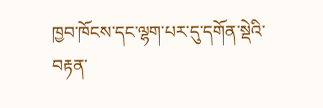ཁྱབ་ཁོངས་དང་ལྷག་པར་དུ་དགོན་སྡེའི་བརྟན་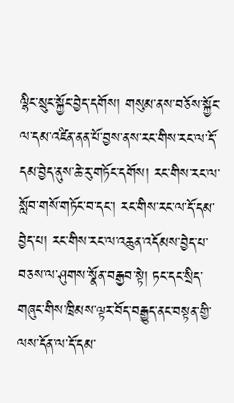ལྷིང་སྲུང་སྐྱོང་བྱེད་དགོས། གསུམ་ནས་བཅོས་སྐྱོང་ལ་དམ་འཛིན་ནན་པོ་བྱས་ནས་རང་གིས་རང་ལ་དོ་དམ་བྱེད་ནུས་ཆེ་རུ་གཏོང་དགོས། རང་གིས་རང་ལ་སློབ་གསོ་གཏོང་བ་དང་། རང་གིས་རང་ལ་དོ་དམ་བྱེད་པ། རང་གིས་རང་ལ་འཆུན་འདོམས་བྱེད་པ་བཅས་ལ་ཤུགས་སྣོན་བརྒྱབ་སྟེ། ཏང་དང་སྲིད་གཞུང་གིས་ཁྲིམས་ལྟར་བོད་བརྒྱུད་ནང་བསྟན་གྱི་ལས་དོན་ལ་དོ་དམ་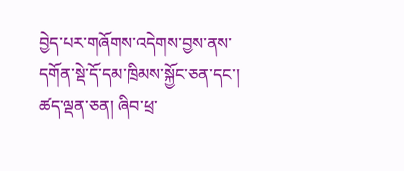བྱེད་པར་གཞོགས་འདེགས་བྱས་ནས་དགོན་སྡེ་དོ་དམ་ཁྲིམས་སྐྱོང་ཅན་དང་། ཚད་ལྡན་ཅན། ཞིབ་ཕྲ་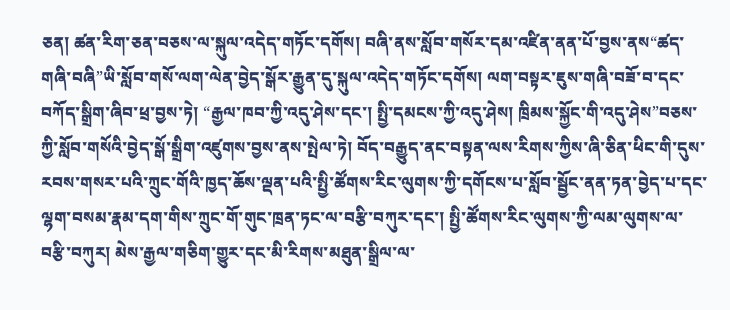ཅན། ཚན་རིག་ཅན་བཅས་ལ་སྐུལ་འདེད་གཏོང་དགོས། བཞི་ནས་སློབ་གསོར་དམ་འཛིན་ནན་པོ་བྱས་ནས“ཚད་གཞི་བཞི”ཡི་སློབ་གསོ་ལག་ལེན་བྱེད་སྒོར་རྒྱུན་དུ་སྐུལ་འདེད་གཏོང་དགོས། ལག་བསྟར་ཇུས་གཞི་བཟོ་བ་དང་བཀོད་སྒྲིག་ཞིབ་ཕྲ་བྱས་ཏེ། “རྒྱལ་ཁབ་ཀྱི་འདུ་ཤེས་དང་། སྤྱི་དམངས་ཀྱི་འདུ་ཤེས། ཁྲིམས་སྐྱོང་གི་འདུ་ཤེས”བཅས་ཀྱི་སློབ་གསོའི་བྱེད་སྒོ་སྒྲིག་འཛུགས་བྱས་ནས་སྤེལ་ཏེ། བོད་བརྒྱུད་ནང་བསྟན་ལས་རིགས་ཀྱིས་ཞི་ཅིན་ཕིང་གི་དུས་རབས་གསར་པའི་ཀྲུང་གོའི་ཁྱད་ཆོས་ལྡན་པའི་སྤྱི་ཚོགས་རིང་ལུགས་ཀྱི་དགོངས་པ་སློབ་སྦྱོང་ནན་ཏན་བྱེད་པ་དང་ལྷག་བསམ་རྣམ་དག་གིས་ཀྲུང་གོ་གུང་ཁྲན་ཏང་ལ་བརྩི་བཀུར་དང་། སྤྱི་ཚོགས་རིང་ལུགས་ཀྱི་ལམ་ལུགས་ལ་བརྩི་བཀུར། མེས་རྒྱལ་གཅིག་གྱུར་དང་མི་རིགས་མཐུན་སྒྲིལ་ལ་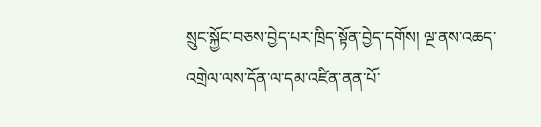སྲུང་སྐྱོང་བཅས་བྱེད་པར་ཁྲིད་སྟོན་བྱེད་དགོས། ལྔ་ནས་འཆད་འགྲེལ་ལས་དོན་ལ་དམ་འཛིན་ནན་པོ་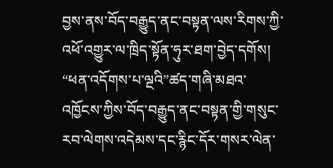བྱས་ནས་བོད་བརྒྱུད་ནང་བསྟན་ལས་རིགས་ཀྱི་འཕོ་འགྱུར་ལ་ཁྲིད་སྟོན་ཧུར་ཐག་བྱེད་དགོས། “ཕན་འདོགས་པ་ལྔའི”ཚད་གཞི་མཐའ་འཁྱོངས་ཀྱིས་བོད་བརྒྱུད་ནང་བསྟན་གྱི་གསུང་རབ་ལེགས་འདེམས་དང་རྙིང་དོར་གསར་ལེན་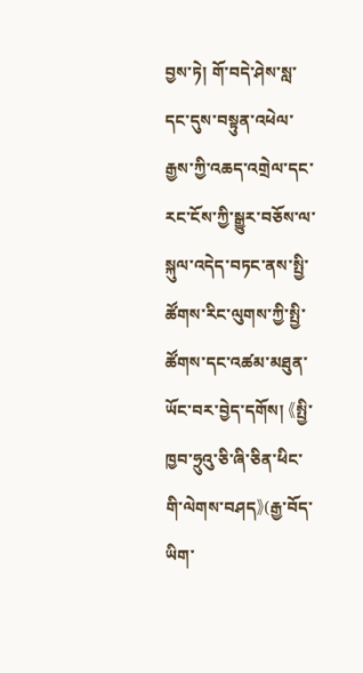བྱས་ཏེ། གོ་བདེ་ཤེས་སླ་དང་དུས་བསྟུན་འཕེལ་རྒྱས་ཀྱི་འཆད་འགྲེལ་དང་རང་ངོས་ཀྱི་སྒྱུར་བཅོས་ལ་སྐུལ་འདེད་བཏང་ནས་སྤྱི་ཚོགས་རིང་ལུགས་ཀྱི་སྤྱི་ཚོགས་དང་འཚམ་མཐུན་ཡོང་བར་བྱེད་དགོས། 《སྤྱི་ཁྱབ་ཧྲུའུ་ཅི་ཞི་ཅིན་ཕིང་གི་ལེགས་བཤད》(རྒྱ་བོད་ཡིག་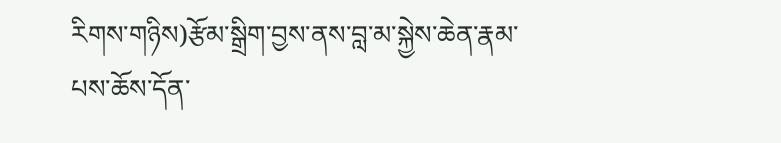རིགས་གཉིས)རྩོམ་སྒྲིག་བྱས་ནས་བླ་མ་སྐྱེས་ཆེན་རྣམ་པས་ཆོས་དོན་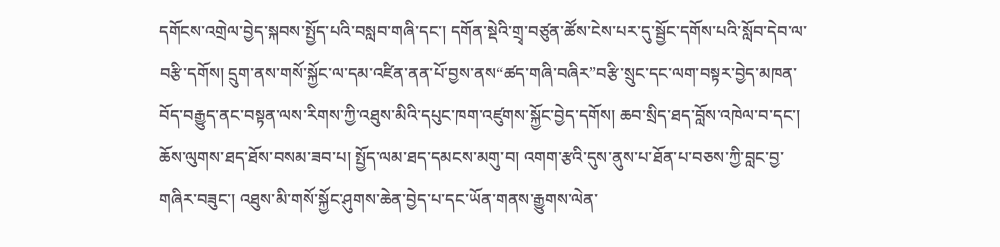དགོངས་འགྲེལ་བྱེད་སྐབས་སྤྱོད་པའི་བསླབ་གཞི་དང་། དགོན་སྡེའི་གྲྭ་བཙུན་ཚོས་ངེས་པར་དུ་སྦྱོང་དགོས་པའི་སློབ་དེབ་ལ་བརྩི་དགོས། དྲུག་ནས་གསོ་སྐྱོང་ལ་དམ་འཛིན་ནན་པོ་བྱས་ནས“ཚད་གཞི་བཞིར”བརྩི་སྲུང་དང་ལག་བསྟར་བྱེད་མཁན་བོད་བརྒྱུད་ནང་བསྟན་ལས་རིགས་ཀྱི་འཐུས་མིའི་དཔུང་ཁག་འཛུགས་སྐྱོང་བྱེད་དགོས། ཆབ་སྲིད་ཐད་བློས་འཁེལ་བ་དང་། ཆོས་ལུགས་ཐད་ཐོས་བསམ་ཟབ་པ། སྤྱོད་ལམ་ཐད་དམངས་མགུ་བ། འགག་རྩའི་དུས་ནུས་པ་ཐོན་པ་བཅས་ཀྱི་བླང་བྱ་གཞིར་བཟུང་། འཐུས་མི་གསོ་སྐྱོང་ཤུགས་ཆེན་བྱེད་པ་དང་ཡོན་གནས་རྒྱུགས་ལེན་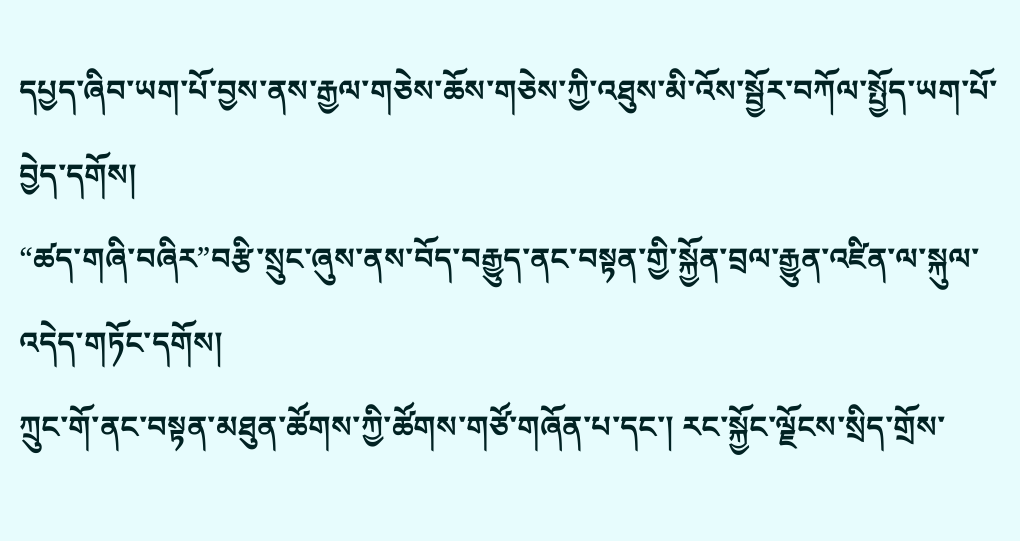དཔྱད་ཞིབ་ཡག་པོ་བྱས་ནས་རྒྱལ་གཅེས་ཆོས་གཅེས་ཀྱི་འཐུས་མི་འོས་སྦྱོར་བཀོལ་སྤྱོད་ཡག་པོ་བྱེད་དགོས།
“ཚད་གཞི་བཞིར”བརྩི་སྲུང་ཞུས་ནས་བོད་བརྒྱུད་ནང་བསྟན་གྱི་སྐྱོན་བྲལ་རྒྱུན་འཛིན་ལ་སྐུལ་འདེད་གཏོང་དགོས།
ཀྲུང་གོ་ནང་བསྟན་མཐུན་ཚོགས་ཀྱི་ཚོགས་གཙོ་གཞོན་པ་དང་། རང་སྐྱོང་ལྗོངས་སྲིད་གྲོས་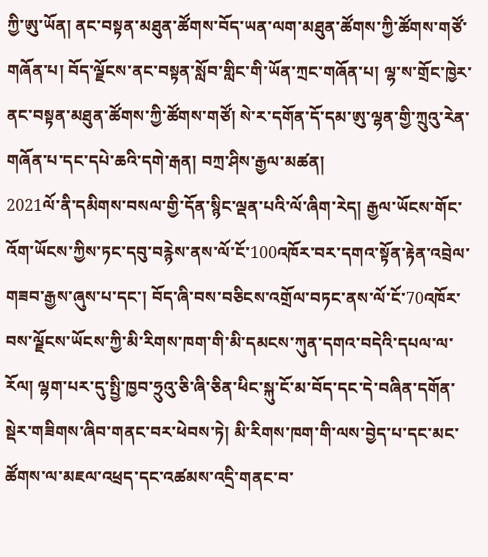ཀྱི་ཨུ་ཡོན། ནང་བསྟན་མཐུན་ཚོགས་བོད་ཡན་ལག་མཐུན་ཚོགས་ཀྱི་ཚོགས་གཙོ་གཞོན་པ། བོད་ལྗོངས་ནང་བསྟན་སློབ་གླིང་གི་ཡོན་ཀྲང་གཞོན་པ། ལྷ་ས་གྲོང་ཁྱེར་ནང་བསྟན་མཐུན་ཚོགས་ཀྱི་ཚོགས་གཙོ། སེ་ར་དགོན་དོ་དམ་ཨུ་ལྷན་གྱི་ཀྲུའུ་རེན་གཞོན་པ་དང་དཔེ་ཆའི་དགེ་རྒན། བཀྲ་ཤིས་རྒྱལ་མཚན།
2021ལོ་ནི་དམིགས་བསལ་གྱི་དོན་སྙིང་ལྡན་པའི་ལོ་ཞིག་རེད། རྒྱལ་ཡོངས་གོང་འོག་ཡོངས་ཀྱིས་ཏང་དབུ་བརྙེས་ནས་ལོ་ངོ་100འཁོར་བར་དགའ་སྟོན་རྟེན་འབྲེལ་གཟབ་རྒྱས་ཞུས་པ་དང་། བོད་ཞི་བས་བཅིངས་འགྲོལ་བཏང་ནས་ལོ་ངོ་70འཁོར་བས་ལྗོངས་ཡོངས་ཀྱི་མི་རིགས་ཁག་གི་མི་དམངས་ཀུན་དགའ་བདེའི་དཔལ་ལ་རོལ། ལྷག་པར་དུ་སྤྱི་ཁྱབ་ཧྲུའུ་ཅི་ཞི་ཅིན་ཕིང་སྐུ་ངོ་མ་བོད་དང་དེ་བཞིན་དགོན་སྡེར་གཟིགས་ཞིབ་གནང་བར་ཕེབས་ཏེ། མི་རིགས་ཁག་གི་ལས་བྱེད་པ་དང་མང་ཚོགས་ལ་མཇལ་འཕྲད་དང་འཚམས་འདྲི་གནང་བ་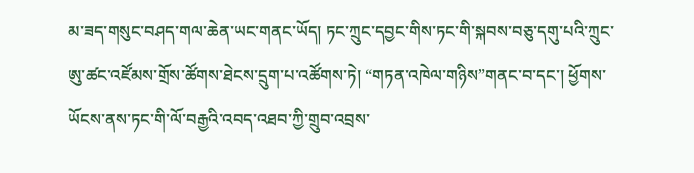མ་ཟད་གསུང་བཤད་གལ་ཆེན་ཡང་གནང་ཡོད། ཏང་ཀྲུང་དབྱང་གིས་ཏང་གི་སྐབས་བཅུ་དགུ་པའི་ཀྲུང་ཨུ་ཚང་འཛོམས་གྲོས་ཚོགས་ཐེངས་དྲུག་པ་འཚོགས་ཏེ། “གཏན་འཁེལ་གཉིས”གནང་བ་དང་། ཕྱོགས་ཡོངས་ནས་ཏང་གི་ལོ་བརྒྱའི་འབད་འཐབ་ཀྱི་གྲུབ་འབྲས་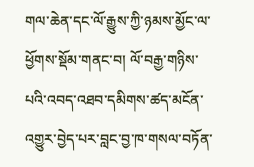གལ་ཆེན་དང་ལོ་རྒྱུས་ཀྱི་ཉམས་མྱོང་ལ་ཕྱོགས་སྡོམ་གནང་བ། ལོ་བརྒྱ་གཉིས་པའི་འབད་འཐབ་དམིགས་ཚད་མངོན་འགྱུར་བྱེད་པར་བླང་བྱ་ཁ་གསལ་བཏོན་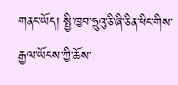གནང་ཡོད། སྤྱི་ཁྱབ་ཧྲུའུ་ཅི་ཞི་ཅིན་ཕིང་གིས་རྒྱལ་ཡོངས་ཀྱི་ཆོས་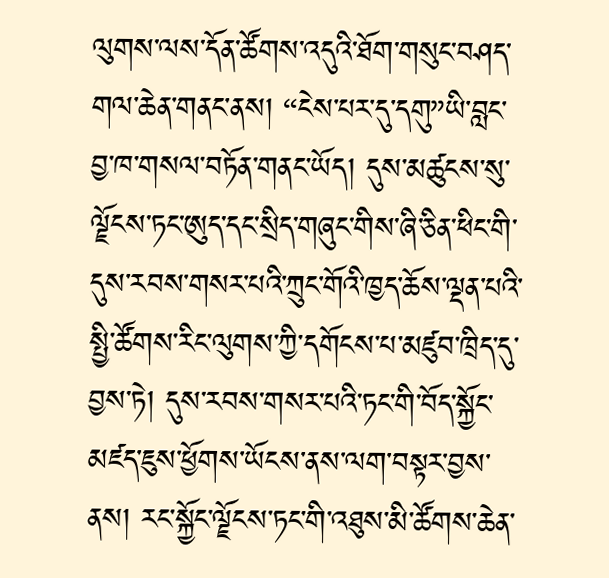ལུགས་ལས་དོན་ཚོགས་འདུའི་ཐོག་གསུང་བཤད་གལ་ཆེན་གནང་ནས། “ངེས་པར་དུ་དགུ”ཡི་བླང་བྱ་ཁ་གསལ་བཏོན་གནང་ཡོད། དུས་མཚུངས་སུ་ལྗོངས་ཏང་ཨུད་དང་སྲིད་གཞུང་གིས་ཞི་ཅིན་ཕིང་གི་དུས་རབས་གསར་པའི་ཀྲུང་གོའི་ཁྱད་ཆོས་ལྡན་པའི་སྤྱི་ཚོགས་རིང་ལུགས་ཀྱི་དགོངས་པ་མཛུབ་ཁྲིད་དུ་བྱས་ཏེ། དུས་རབས་གསར་པའི་ཏང་གི་བོད་སྐྱོང་མཛད་ཇུས་ཕྱོགས་ཡོངས་ནས་ལག་བསྟར་བྱས་ནས། རང་སྐྱོང་ལྗོངས་ཏང་གི་འཐུས་མི་ཚོགས་ཆེན་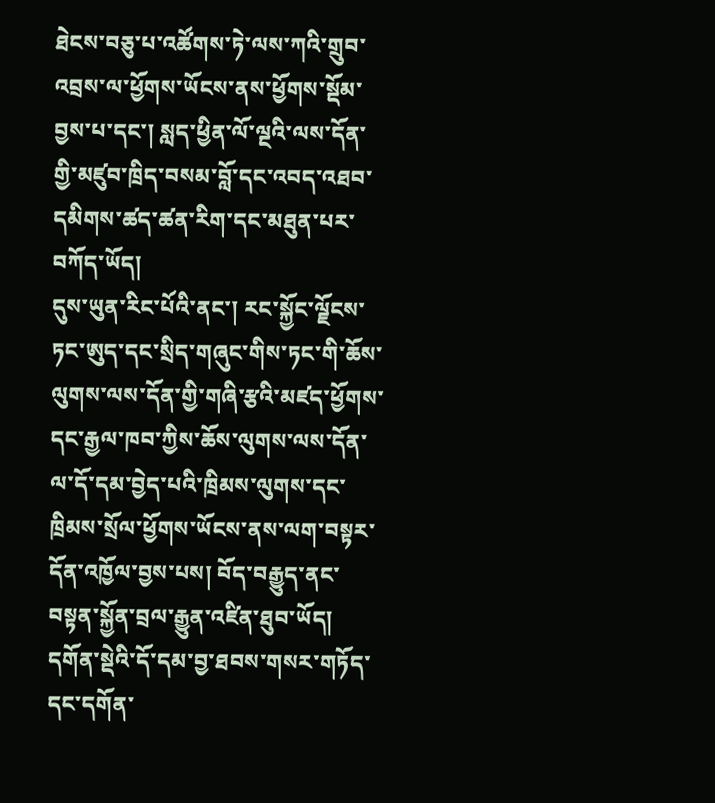ཐེངས་བཅུ་པ་འཚོགས་ཏེ་ལས་ཀའི་གྲུབ་འབྲས་ལ་ཕྱོགས་ཡོངས་ནས་ཕྱོགས་སྡོམ་བྱས་པ་དང་། སླད་ཕྱིན་ལོ་ལྔའི་ལས་དོན་གྱི་མཛུབ་ཁྲིད་བསམ་བློ་དང་འབད་འཐབ་དམིགས་ཚད་ཚན་རིག་དང་མཐུན་པར་བཀོད་ཡོད།
དུས་ཡུན་རིང་པོའི་ནང་། རང་སྐྱོང་ལྗོངས་ཏང་ཨུད་དང་སྲིད་གཞུང་གིས་ཏང་གི་ཆོས་ལུགས་ལས་དོན་གྱི་གཞི་རྩའི་མཛད་ཕྱོགས་དང་རྒྱལ་ཁབ་ཀྱིས་ཆོས་ལུགས་ལས་དོན་ལ་དོ་དམ་བྱེད་པའི་ཁྲིམས་ལུགས་དང་ཁྲིམས་སྲོལ་ཕྱོགས་ཡོངས་ནས་ལག་བསྟར་དོན་འཁྱོལ་བྱས་པས། བོད་བརྒྱུད་ནང་བསྟན་སྐྱོན་བྲལ་རྒྱུན་འཛིན་ཐུབ་ཡོད། དགོན་སྡེའི་དོ་དམ་བྱ་ཐབས་གསར་གཏོད་དང་དགོན་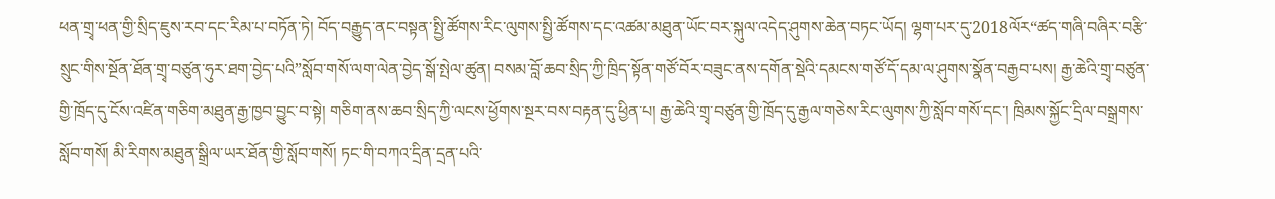ཕན་གྲྭ་ཕན་གྱི་སྲིད་ཇུས་རབ་དང་རིམ་པ་བཏོན་ཏེ། བོད་བརྒྱུད་ནང་བསྟན་སྤྱི་ཚོགས་རིང་ལུགས་སྤྱི་ཚོགས་དང་འཚམ་མཐུན་ཡོང་བར་སྐུལ་འདེད་ཤུགས་ཆེན་བཏང་ཡོད། ལྷག་པར་དུ་2018ལོར“ཚད་གཞི་བཞིར་བརྩི་སྲུང་གིས་སྔོན་ཐོན་གྲྭ་བཙུན་ཧུར་ཐག་བྱེད་པའི”སློབ་གསོ་ལག་ལེན་བྱེད་སྒོ་སྤེལ་ཚུན། བསམ་བློ་ཆབ་སྲིད་ཀྱི་ཁྲིད་སྟོན་གཙོ་བོར་བཟུང་ནས་དགོན་སྡེའི་དམངས་གཙོ་དོ་དམ་ལ་ཤུགས་སྣོན་བརྒྱབ་པས། རྒྱ་ཆེའི་གྲྭ་བཙུན་གྱི་ཁྲོད་དུ་ངོས་འཛིན་གཅིག་མཐུན་རྒྱ་ཁྱབ་བྱུང་བ་སྟེ། གཅིག་ནས་ཆབ་སྲིད་ཀྱི་ལངས་ཕྱོགས་སྔར་བས་བརྟན་དུ་ཕྱིན་པ། རྒྱ་ཆེའི་གྲྭ་བཙུན་གྱི་ཁྲོད་དུ་རྒྱལ་གཅེས་རིང་ལུགས་ཀྱི་སློབ་གསོ་དང་། ཁྲིམས་སྐྱོང་དྲིལ་བསྒྲགས་སློབ་གསོ། མི་རིགས་མཐུན་སྒྲིལ་ཡར་ཐོན་གྱི་སློབ་གསོ། ཏང་གི་བཀའ་དྲིན་དྲན་པའི་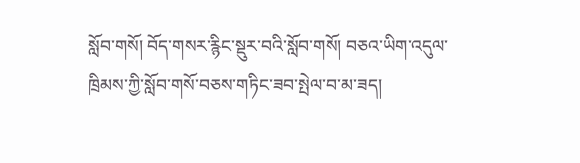སློབ་གསོ། བོད་གསར་རྙིང་སྡུར་བའི་སློབ་གསོ། བཅའ་ཡིག་འདུལ་ཁྲིམས་ཀྱི་སློབ་གསོ་བཅས་གཏིང་ཟབ་སྤེལ་བ་མ་ཟད།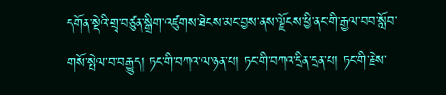དགོན་སྡེའི་གྲྭ་བཙུན་སྒྲིག་འཛུགས་ཐེངས་མང་བྱས་ནས་ལྗོངས་ཕྱི་ནང་གི་རྒྱལ་བབ་སློབ་གསོ་སྤེལ་བ་བརྒྱུད། ཏང་གི་བཀའ་ལ་ཉན་པ། ཏང་གི་བཀའ་དྲིན་དྲན་པ། ཏང་གི་རྗེས་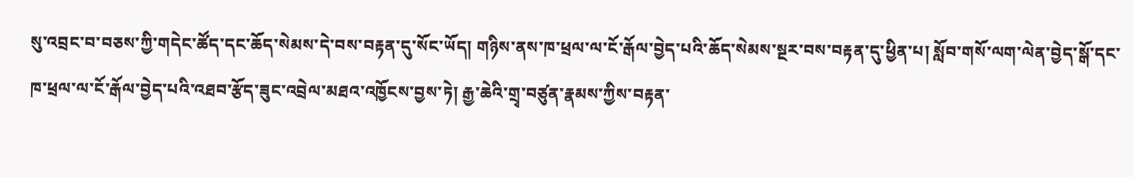སུ་འབྲང་བ་བཅས་ཀྱི་གདེང་ཚོད་དང་ཆོད་སེམས་དེ་བས་བརྟན་དུ་སོང་ཡོད། གཉིས་ནས་ཁ་ཕྲལ་ལ་ངོ་རྒོལ་བྱེད་པའི་ཆོད་སེམས་སྔར་བས་བརྟན་དུ་ཕྱིན་པ། སློབ་གསོ་ལག་ལེན་བྱེད་སྒོ་དང་ཁ་ཕྲལ་ལ་ངོ་རྒོལ་བྱེད་པའི་འཐབ་རྩོད་ཟུང་འབྲེལ་མཐའ་འཁྱོངས་བྱས་ཏེ། རྒྱ་ཆེའི་གྲྭ་བཙུན་རྣམས་ཀྱིས་བརྟན་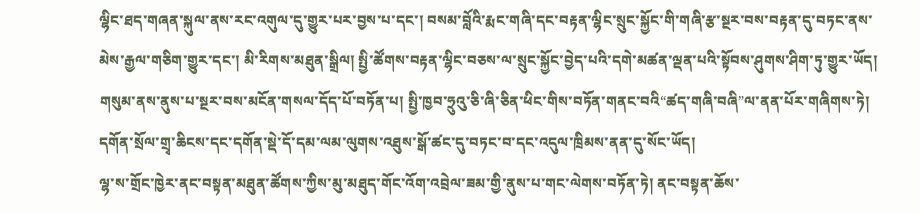ལྷིང་ཐད་གཞན་སྐུལ་ནས་རང་འགུལ་དུ་གྱུར་པར་བྱས་པ་དང་། བསམ་བློའི་རྨང་གཞི་དང་བརྟན་ལྷིང་སྲུང་སྐྱོང་གི་གཞི་རྩ་སྔར་བས་བརྟན་དུ་བཏང་ནས་མེས་རྒྱལ་གཅིག་གྱུར་དང་། མི་རིགས་མཐུན་སྒྲིལ། སྤྱི་ཚོགས་བརྟན་ལྷིང་བཅས་ལ་སྲུང་སྐྱོང་བྱེད་པའི་དགེ་མཚན་ལྡན་པའི་སྟོབས་ཤུགས་ཤིག་ཏུ་གྱུར་ཡོད། གསུམ་ནས་ནུས་པ་སྔར་བས་མངོན་གསལ་དོད་པོ་བཏོན་པ། སྤྱི་ཁྱབ་ཧྲུའུ་ཅི་ཞི་ཅིན་ཕིང་གིས་བཏོན་གནང་བའི“ཚད་གཞི་བཞི”ལ་ནན་པོར་གཞིགས་ཏེ། དགོན་སྲོལ་གྲྭ་ཆིངས་དང་དགོན་སྡེ་དོ་དམ་ལམ་ལུགས་འཐུས་སྒོ་ཚང་དུ་བཏང་བ་དང་འདུལ་ཁྲིམས་ནན་དུ་སོང་ཡོད།
ལྷ་ས་གྲོང་ཁྱེར་ནང་བསྟན་མཐུན་ཚོགས་ཀྱིས་མུ་མཐུད་གོང་འོག་འབྲེལ་ཟམ་གྱི་ནུས་པ་གང་ལེགས་བཏོན་ཏེ། ནང་བསྟན་ཆོས་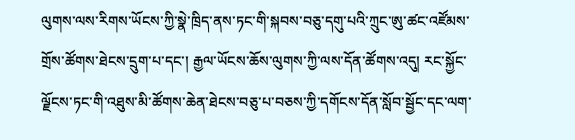ལུགས་ལས་རིགས་ཡོངས་ཀྱི་སྣེ་ཁྲིད་ནས་ཏང་གི་སྐབས་བཅུ་དགུ་པའི་ཀྲུང་ཨུ་ཚང་འཛོམས་གྲོས་ཚོགས་ཐེངས་དྲུག་པ་དང་། རྒྱལ་ཡོངས་ཆོས་ལུགས་ཀྱི་ལས་དོན་ཚོགས་འདུ། རང་སྐྱོང་ལྗོངས་ཏང་གི་འཐུས་མི་ཚོགས་ཆེན་ཐེངས་བཅུ་པ་བཅས་ཀྱི་དགོངས་དོན་སློབ་སྦྱོང་དང་ལག་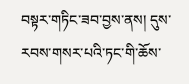བསྟར་གཏིང་ཟབ་བྱས་ནས། དུས་རབས་གསར་པའི་ཏང་གི་ཆོས་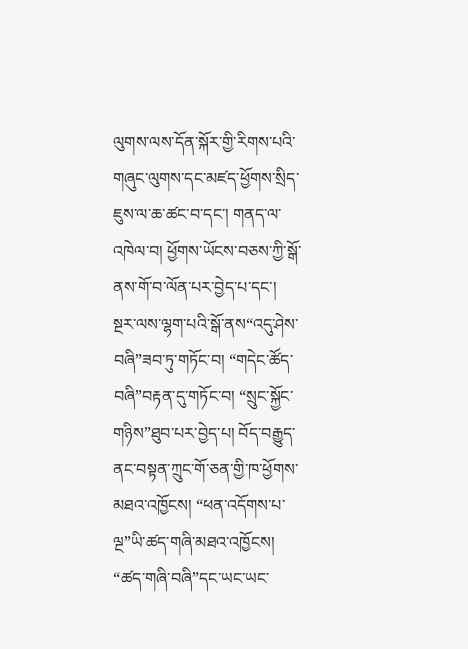ལུགས་ལས་དོན་སྐོར་གྱི་རིགས་པའི་གཞུང་ལུགས་དང་མཛད་ཕྱོགས་སྲིད་ཇུས་ལ་ཆ་ཚང་བ་དང་། གནད་ལ་འཁེལ་བ། ཕྱོགས་ཡོངས་བཅས་ཀྱི་སྒོ་ནས་གོ་བ་ལོན་པར་བྱེད་པ་དང་། སྔར་ལས་ལྷག་པའི་སྒོ་ནས“འདུ་ཤེས་བཞི”ཟབ་ཏུ་གཏོང་བ། “གདེང་ཚོད་བཞི”བརྟན་དུ་གཏོང་བ། “སྲུང་སྐྱོང་གཉིས”ཐུབ་པར་བྱེད་པ། བོད་བརྒྱུད་ནང་བསྟན་ཀྲུང་གོ་ཅན་གྱི་ཁ་ཕྱོགས་མཐའ་འཁྱོངས། “ཕན་འདོགས་པ་ལྔ”ཡི་ཚད་གཞི་མཐའ་འཁྱོངས། “ཚད་གཞི་བཞི”དང་ཡང་ཡང་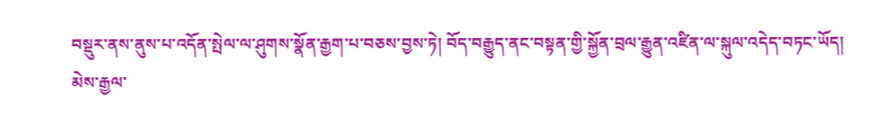བསྡུར་ནས་ནུས་པ་འདོན་སྤེལ་ལ་ཤུགས་སྣོན་རྒྱག་པ་བཅས་བྱས་ཏེ། བོད་བརྒྱུད་ནང་བསྟན་གྱི་སྐྱོན་བྲལ་རྒྱུན་འཛིན་ལ་སྐུལ་འདེད་བཏང་ཡོད།
མེས་རྒྱལ་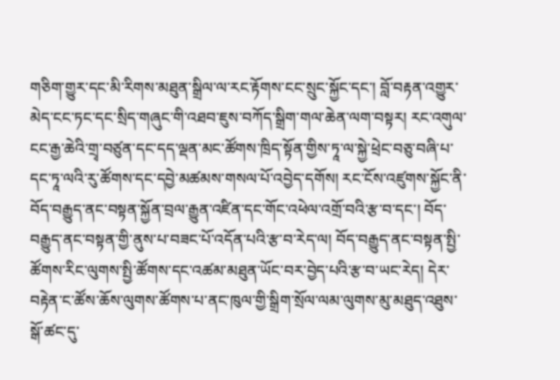གཅིག་གྱུར་དང་མི་རིགས་མཐུན་སྒྲིལ་ལ་རང་རྟོགས་ངང་སྲུང་སྐྱོང་དང་། བློ་བརྟན་འགྱུར་མེད་ངང་ཏང་དང་སྲིད་གཞུང་གི་འཐབ་ཇུས་བཀོད་སྒྲིག་གལ་ཆེན་ལག་བསྟར། རང་འགུལ་ངང་རྒྱ་ཆེའི་གྲྭ་བཙུན་དང་དད་ལྡན་མང་ཚོགས་ཁྲིད་སྟོན་གྱིས་ཏཱ་ལ་སྐྱེ་ཕྲེང་བཅུ་བཞི་པ་དང་ཏཱ་ལའི་རུ་ཚོགས་དང་དབྱེ་མཚམས་གསལ་པོ་འབྱེད་དགོས། རང་ངོས་འཛུགས་སྐྱོང་ནི་བོད་བརྒྱུད་ནང་བསྟན་སྐྱོན་བྲལ་རྒྱུན་འཛིན་དང་གོང་འཕེལ་འགྲོ་བའི་རྩ་བ་དང་། བོད་བརྒྱུད་ནང་བསྟན་གྱི་ནུས་པ་བཟང་པོ་འདོན་པའི་རྩ་བ་རེད་ལ། བོད་བརྒྱུད་ནང་བསྟན་སྤྱི་ཚོགས་རིང་ལུགས་སྤྱི་ཚོགས་དང་འཚམ་མཐུན་ཡོང་བར་བྱེད་པའི་རྩ་བ་ཡང་རེད། དེར་བརྟེན་ང་ཚོས་ཆོས་ལུགས་ཚོགས་པ་ནང་ཁུལ་གྱི་སྒྲིག་སྲོལ་ལམ་ལུགས་མུ་མཐུད་འཐུས་སྒོ་ཚང་དུ་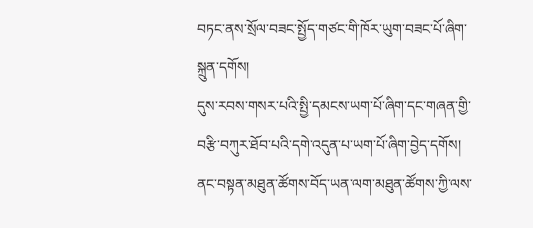བཏང་ནས་སྲོལ་བཟང་སྤྱོད་གཙང་གི་ཁོར་ཡུག་བཟང་པོ་ཞིག་སྐྲུན་དགོས།
དུས་རབས་གསར་པའི་སྤྱི་དམངས་ཡག་པོ་ཞིག་དང་གཞན་གྱི་བརྩི་བཀུར་ཐོབ་པའི་དགེ་འདུན་པ་ཡག་པོ་ཞིག་བྱེད་དགོས།
ནང་བསྟན་མཐུན་ཚོགས་བོད་ཡན་ལག་མཐུན་ཚོགས་ཀྱི་ལས་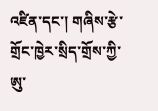འཛིན་དང་། གཞིས་རྩེ་གྲོང་ཁྱེར་སྲིད་གྲོས་ཀྱི་ཨུ་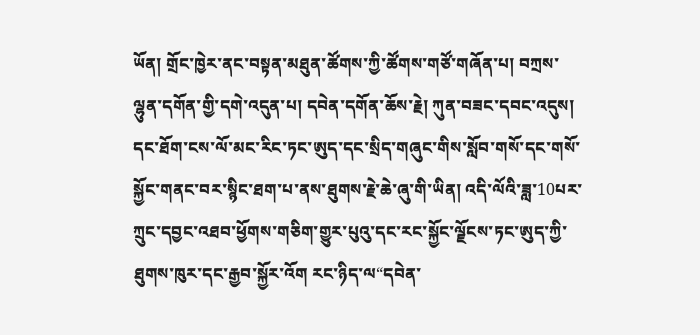ཡོན། གྲོང་ཁྱེར་ནང་བསྟན་མཐུན་ཚོགས་ཀྱི་ཚོགས་གཙོ་གཞོན་པ། བཀྲས་ལྷུན་དགོན་གྱི་དགེ་འདུན་པ། དབེན་དགོན་ཆོས་རྗེ། ཀུན་བཟང་དབང་འདུས།
དང་ཐོག་ངས་ལོ་མང་རིང་ཏང་ཨུད་དང་སྲིད་གཞུང་གིས་སློབ་གསོ་དང་གསོ་སྐྱོང་གནང་བར་སྙིང་ཐག་པ་ནས་ཐུགས་རྗེ་ཆེ་ཞུ་གི་ཡིན། འདི་ལོའི་ཟླ་10པར་ཀྲུང་དབྱང་འཐབ་ཕྱོགས་གཅིག་གྱུར་པུའུ་དང་རང་སྐྱོང་ལྗོངས་ཏང་ཨུད་ཀྱི་ཐུགས་ཁུར་དང་རྒྱབ་སྐྱོར་འོག རང་ཉིད་ལ“དབེན་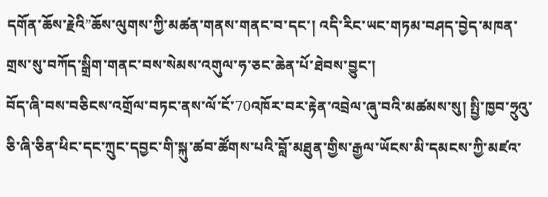དགོན་ཆོས་རྗེའི”ཆོས་ལུགས་ཀྱི་མཚན་གནས་གནང་བ་དང་། འདི་རིང་ཡང་གཏམ་བཤད་བྱེད་མཁན་གྲས་སུ་བཀོད་སྒྲིག་གནང་བས་སེམས་འགུལ་ཧ་ཅང་ཆེན་པོ་ཐེབས་བྱུང་།
བོད་ཞི་བས་བཅིངས་འགྲོལ་བཏང་ནས་ལོ་ངོ་70འཁོར་བར་རྟེན་འབྲེལ་ཞུ་བའི་མཚམས་སུ། སྤྱི་ཁྱབ་ཧྲུའུ་ཅི་ཞི་ཅིན་ཕིང་དང་ཀྲུང་དབྱང་གི་སྐུ་ཚབ་ཚོགས་པའི་བློ་མཐུན་གྱིས་རྒྱལ་ཡོངས་མི་དམངས་ཀྱི་མཛའ་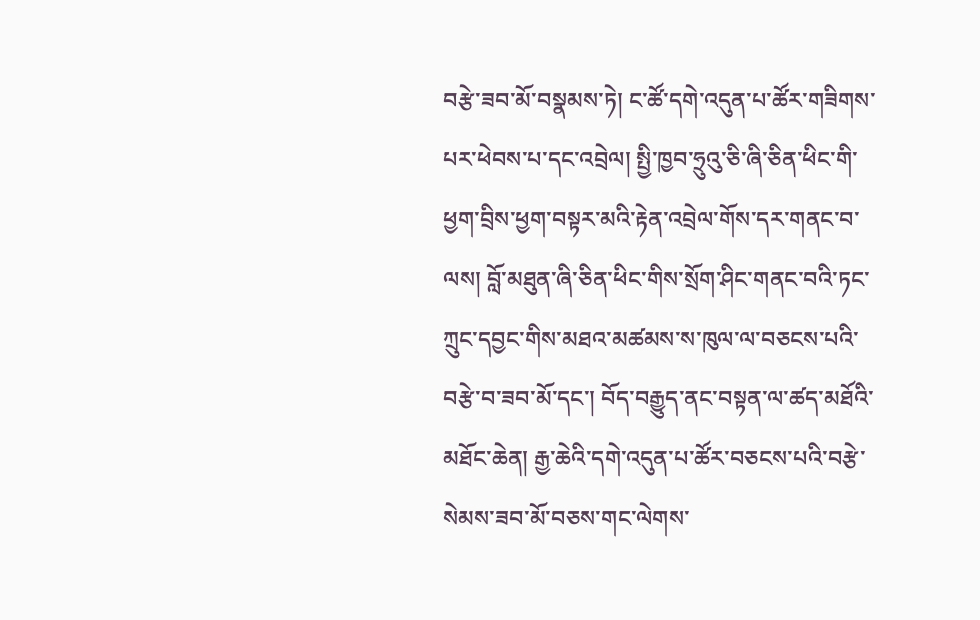བརྩེ་ཟབ་མོ་བསྣམས་ཏེ། ང་ཚོ་དགེ་འདུན་པ་ཚོར་གཟིགས་པར་ཕེབས་པ་དང་འབྲེལ། སྤྱི་ཁྱབ་ཧྲུའུ་ཅི་ཞི་ཅིན་ཕིང་གི་ཕྱག་བྲིས་ཕྱག་བསྟར་མའི་རྟེན་འབྲེལ་གོས་དར་གནང་བ་ལས། བློ་མཐུན་ཞི་ཅིན་ཕིང་གིས་སྲོག་ཤིང་གནང་བའི་ཏང་ཀྲུང་དབྱང་གིས་མཐའ་མཚམས་ས་ཁུལ་ལ་བཅངས་པའི་བརྩེ་བ་ཟབ་མོ་དང་། བོད་བརྒྱུད་ནང་བསྟན་ལ་ཚད་མཐོའི་མཐོང་ཆེན། རྒྱ་ཆེའི་དགེ་འདུན་པ་ཚོར་བཅངས་པའི་བརྩེ་སེམས་ཟབ་མོ་བཅས་གང་ལེགས་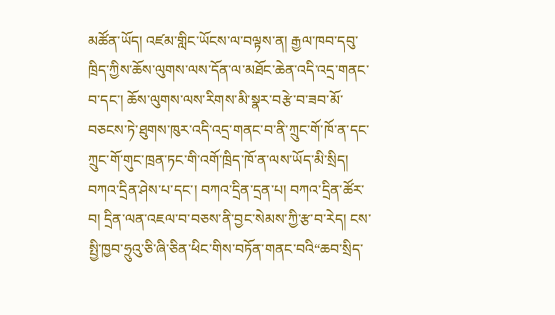མཚོན་ཡོད། འཛམ་གླིང་ཡོངས་ལ་བལྟས་ན། རྒྱལ་ཁབ་དབུ་ཁྲིད་ཀྱིས་ཆོས་ལུགས་ལས་དོན་ལ་མཐོང་ཆེན་འདི་འདྲ་གནང་བ་དང་། ཆོས་ལུགས་ལས་རིགས་མི་སྣར་བརྩེ་བ་ཟབ་མོ་བཅངས་ཏེ་ཐུགས་ཁུར་འདི་འདྲ་གནང་བ་ནི་ཀྲུང་གོ་ཁོ་ན་དང་ཀྲུང་གོ་གུང་ཁྲན་ཏང་གི་འགོ་ཁྲིད་ཁོ་ན་ལས་ཡོད་མི་སྲིད། བཀའ་དྲིན་ཤེས་པ་དང་། བཀའ་དྲིན་དྲན་པ། བཀའ་དྲིན་ཚོར་བ། དྲིན་ལན་འཇལ་བ་བཅས་ནི་བྱང་སེམས་ཀྱི་རྩ་བ་རེད། ངས་སྤྱི་ཁྱབ་ཧྲུའུ་ཅི་ཞི་ཅིན་ཕིང་གིས་བཏོན་གནང་བའི“ཆབ་སྲིད་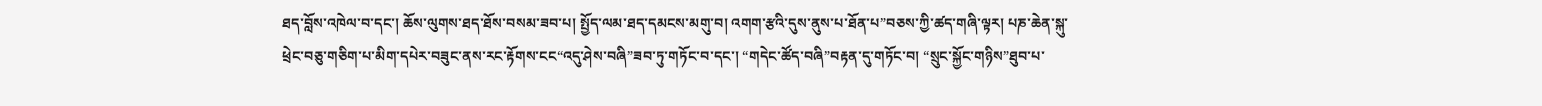ཐད་བློས་འཁེལ་བ་དང་། ཆོས་ལུགས་ཐད་ཐོས་བསམ་ཟབ་པ། སྤྱོད་ལམ་ཐད་དམངས་མགུ་བ། འགག་རྩའི་དུས་ནུས་པ་ཐོན་པ”བཅས་ཀྱི་ཚད་གཞི་ལྟར། པཎ་ཆེན་སྐུ་ཕྲེང་བཅུ་གཅིག་པ་མིག་དཔེར་བཟུང་ནས་རང་རྟོགས་ངང“འདུ་ཤེས་བཞི”ཟབ་ཏུ་གཏོང་བ་དང་། “གདེང་ཚོད་བཞི”བརྟན་དུ་གཏོང་བ། “སྲུང་སྐྱོང་གཉིས”ཐུབ་པ་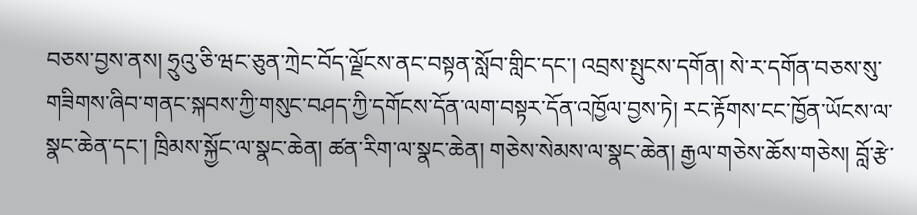བཅས་བྱས་ནས། ཧྲུའུ་ཅི་ཝང་ཅུན་ཀྲེང་བོད་ལྗོངས་ནང་བསྟན་སློབ་གླིང་དང་། འབྲས་སྤུངས་དགོན། སེ་ར་དགོན་བཅས་སུ་གཟིགས་ཞིབ་གནང་སྐབས་ཀྱི་གསུང་བཤད་ཀྱི་དགོངས་དོན་ལག་བསྟར་དོན་འཁྱོལ་བྱས་ཏེ། རང་རྟོགས་ངང་ཁྱོན་ཡོངས་ལ་སྣང་ཆེན་དང་། ཁྲིམས་སྐྱོང་ལ་སྣང་ཆེན། ཚན་རིག་ལ་སྣང་ཆེན། གཅེས་སེམས་ལ་སྣང་ཆེན། རྒྱལ་གཅེས་ཆོས་གཅེས། བློ་རྩེ་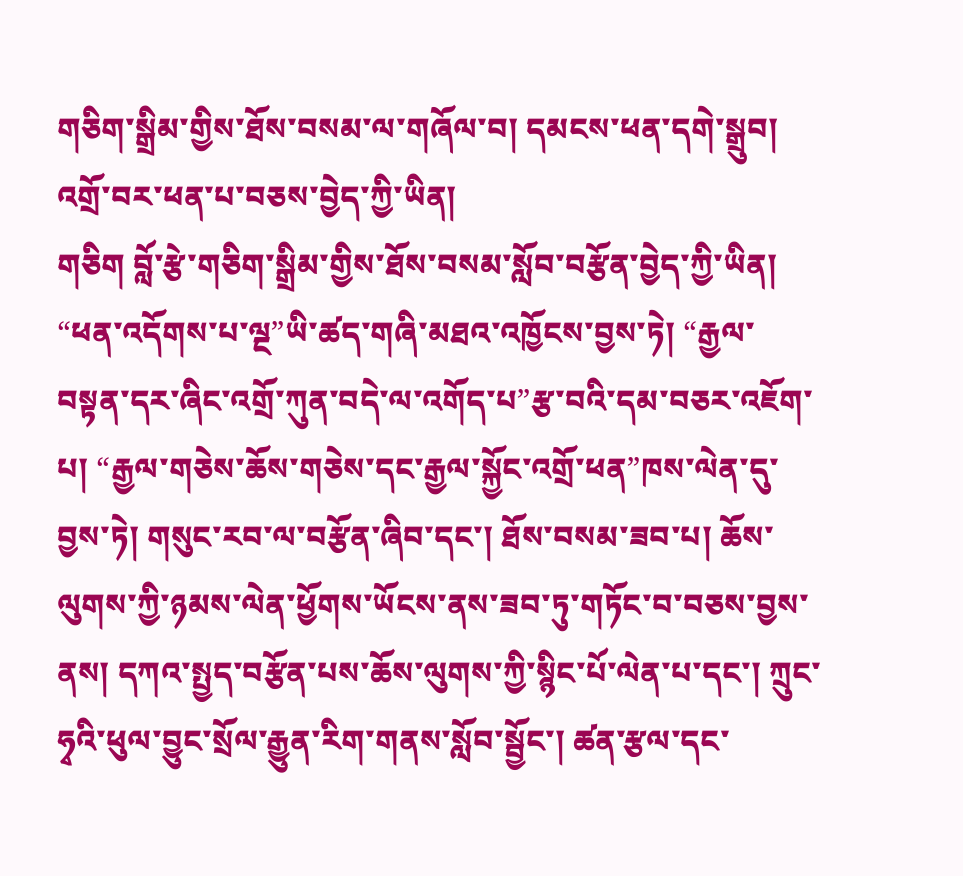གཅིག་སྒྲིམ་གྱིས་ཐོས་བསམ་ལ་གཞོལ་བ། དམངས་ཕན་དགེ་སྒྲུབ། འགྲོ་བར་ཕན་པ་བཅས་བྱེད་ཀྱི་ཡིན།
གཅིག བློ་རྩེ་གཅིག་སྒྲིམ་གྱིས་ཐོས་བསམ་སློབ་བརྩོན་བྱེད་ཀྱི་ཡིན། “ཕན་འདོགས་པ་ལྔ”ཡི་ཚད་གཞི་མཐའ་འཁྱོངས་བྱས་ཏེ། “རྒྱལ་བསྟན་དར་ཞིང་འགྲོ་ཀུན་བདེ་ལ་འགོད་པ”རྩ་བའི་དམ་བཅར་འཇོག་པ། “རྒྱལ་གཅེས་ཆོས་གཅེས་དང་རྒྱལ་སྐྱོང་འགྲོ་ཕན”ཁས་ལེན་དུ་བྱས་ཏེ། གསུང་རབ་ལ་བརྩོན་ཞིབ་དང་། ཐོས་བསམ་ཟབ་པ། ཆོས་ལུགས་ཀྱི་ཉམས་ལེན་ཕྱོགས་ཡོངས་ནས་ཟབ་ཏུ་གཏོང་བ་བཅས་བྱས་ནས། དཀའ་སྤྱད་བརྩོན་པས་ཆོས་ལུགས་ཀྱི་སྙིང་པོ་ལེན་པ་དང་། ཀྲུང་ཧྭའི་ཕུལ་བྱུང་སྲོལ་རྒྱུན་རིག་གནས་སློབ་སྦྱོང་། ཚན་རྩལ་དང་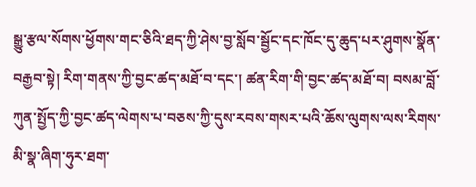སྒྱུ་རྩལ་སོགས་ཕྱོགས་གང་ཅིའི་ཐད་ཀྱི་ཤེས་བྱ་སློབ་སྦྱོང་དང་ཁོང་དུ་ཆུད་པར་ཤུགས་སྣོན་བརྒྱབ་སྟེ། རིག་གནས་ཀྱི་བྱང་ཚད་མཐོ་བ་དང་། ཚན་རིག་གི་བྱང་ཚད་མཐོ་བ། བསམ་བློ་ཀུན་སྤྱོད་ཀྱི་བྱང་ཚད་ལེགས་པ་བཅས་ཀྱི་དུས་རབས་གསར་པའི་ཆོས་ལུགས་ལས་རིགས་མི་སྣ་ཞིག་ཧུར་ཐག་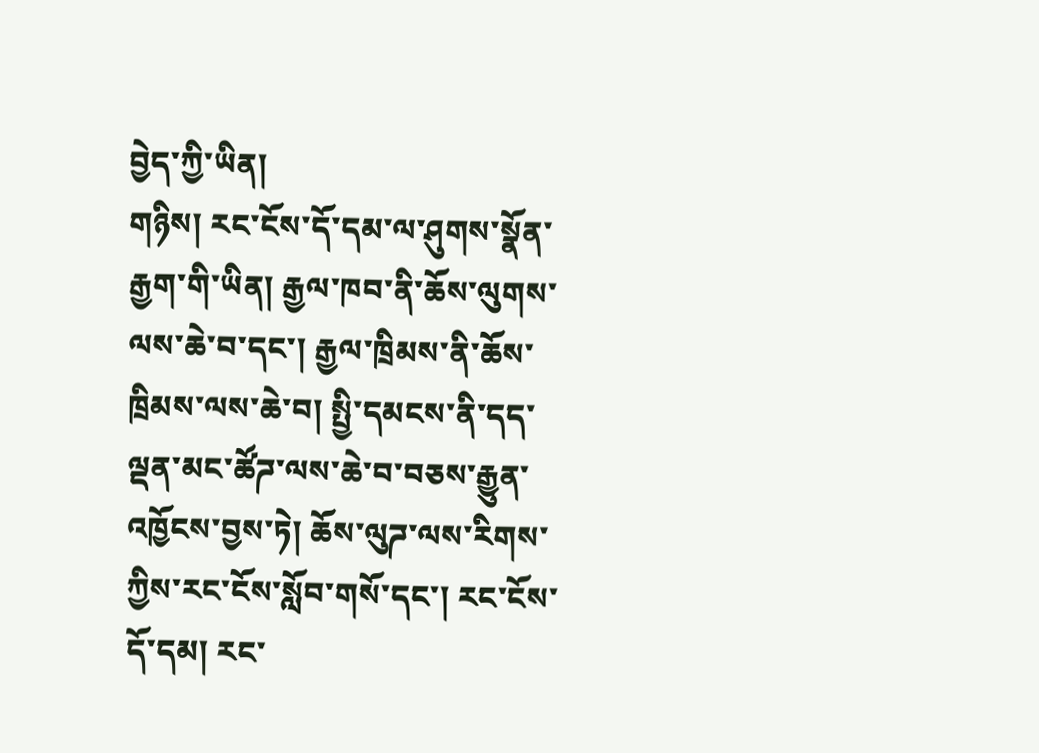བྱེད་ཀྱི་ཡིན།
གཉིས། རང་ངོས་དོ་དམ་ལ་ཤུགས་སྣོན་རྒྱག་གི་ཡིན། རྒྱལ་ཁབ་ནི་ཆོས་ལུགས་ལས་ཆེ་བ་དང་། རྒྱལ་ཁྲིམས་ནི་ཆོས་ཁྲིམས་ལས་ཆེ་བ། སྤྱི་དམངས་ནི་དད་ལྡན་མང་ཚོཌ་ལས་ཆེ་བ་བཅས་རྒྱུན་འཁྱོངས་བྱས་ཏེ། ཆོས་ལུཌ་ལས་རིགས་ཀྱིས་རང་ངོས་སློབ་གསོ་དང་། རང་ངོས་དོ་དམ། རང་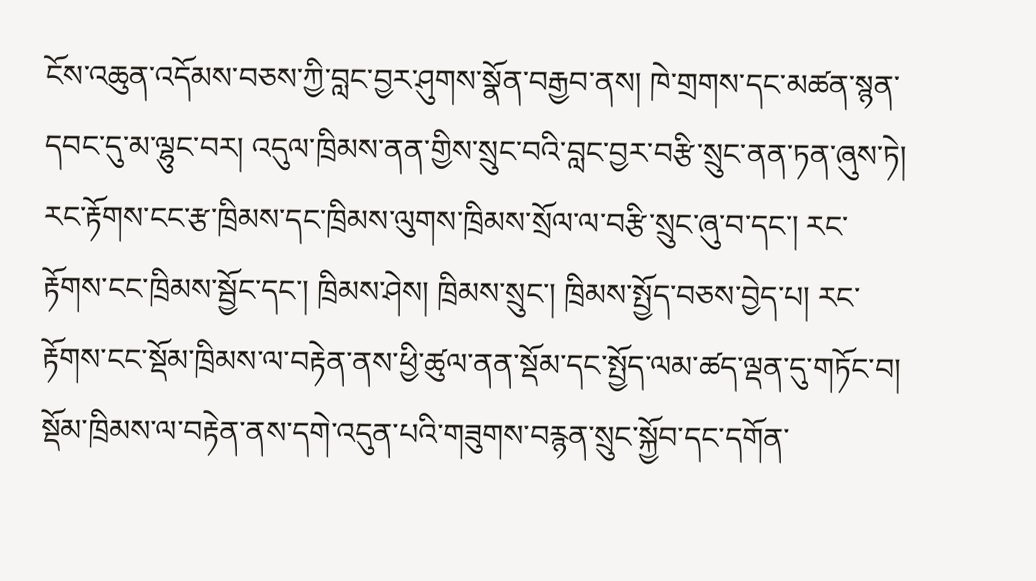ངོས་འཆུན་འདོམས་བཅས་ཀྱི་བླང་བྱར་ཤུགས་སྣོན་བརྒྱབ་ནས། ཁེ་གྲགས་དང་མཚན་སྙན་དབང་དུ་མ་ལྷུང་བར། འདུལ་ཁྲིམས་ནན་གྱིས་སྲུང་བའི་བླང་བྱར་བརྩི་སྲུང་ནན་ཏན་ཞུས་ཏེ། རང་རྟོགས་ངང་རྩ་ཁྲིམས་དང་ཁྲིམས་ལུགས་ཁྲིམས་སྲོལ་ལ་བརྩི་སྲུང་ཞུ་བ་དང་། རང་རྟོགས་ངང་ཁྲིམས་སྦྱོང་དང་། ཁྲིམས་ཤེས། ཁྲིམས་སྲུང་། ཁྲིམས་སྤྱོད་བཅས་བྱེད་པ། རང་རྟོགས་ངང་སྡོམ་ཁྲིམས་ལ་བརྟེན་ནས་ཕྱི་ཚུལ་ནན་སྡོམ་དང་སྤྱོད་ལམ་ཚད་ལྡན་དུ་གཏོང་བ། སྡོམ་ཁྲིམས་ལ་བརྟེན་ནས་དགེ་འདུན་པའི་གཟུགས་བརྙན་སྲུང་སྐྱོབ་དང་དགོན་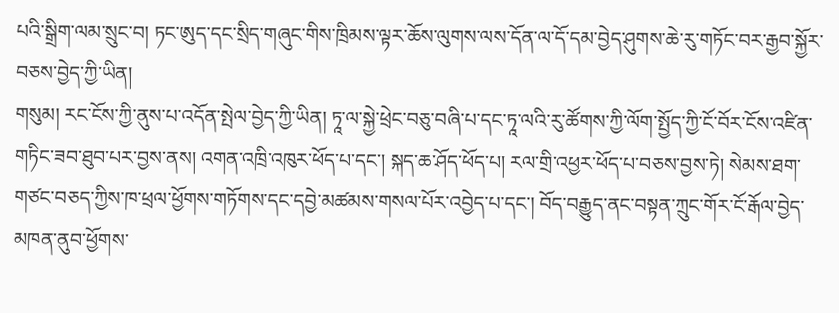པའི་སྒྲིག་ལམ་སྲུང་བ། ཏང་ཨུད་དང་སྲིད་གཞུང་གིས་ཁྲིམས་ལྟར་ཆོས་ལུགས་ལས་དོན་ལ་དོ་དམ་བྱེད་ཤུགས་ཆེ་རུ་གཏོང་བར་རྒྱབ་སྐྱོར་བཅས་བྱེད་ཀྱི་ཡིན།
གསུམ། རང་ངོས་ཀྱི་ནུས་པ་འདོན་སྤེལ་བྱེད་ཀྱི་ཡིན། ཏཱ་ལ་སྐྱེ་ཕྲེང་བཅུ་བཞི་པ་དང་ཏཱ་ལའི་རུ་ཚོགས་ཀྱི་ལོག་སྤྱོད་ཀྱི་ངོ་བོར་ངོས་འཛིན་གཏིང་ཟབ་ཐུབ་པར་བྱས་ནས། འགན་འཁྲི་འཁུར་ཕོད་པ་དང་། སྐད་ཆ་ཤོད་ཕོད་པ། རལ་གྲི་འཕྱར་ཕོད་པ་བཅས་བྱས་ཏེ། སེམས་ཐག་གཙང་བཅད་ཀྱིས་ཁ་ཕྲལ་ཕྱོགས་གཏོགས་དང་དབྱེ་མཚམས་གསལ་པོར་འབྱེད་པ་དང་། བོད་བརྒྱུད་ནང་བསྟན་ཀྲུང་གོར་ངོ་རྒོལ་བྱེད་མཁན་ནུབ་ཕྱོགས་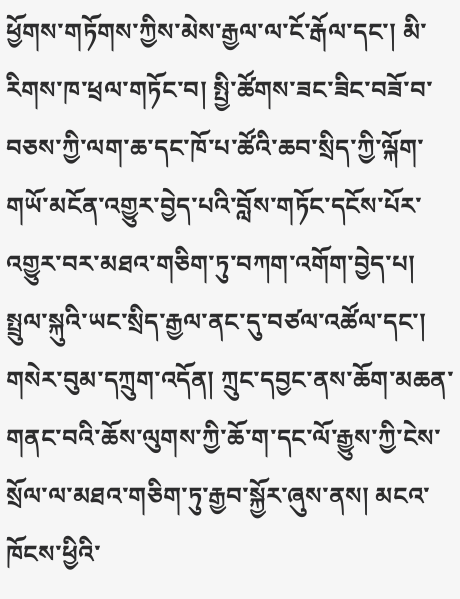ཕྱོགས་གཏོགས་ཀྱིས་མེས་རྒྱལ་ལ་ངོ་རྒོལ་དང་། མི་རིགས་ཁ་ཕྲལ་གཏོང་བ། སྤྱི་ཚོགས་ཟང་ཟིང་བཟོ་བ་བཅས་ཀྱི་ལག་ཆ་དང་ཁོ་པ་ཚོའི་ཆབ་སྲིད་ཀྱི་ལྐོག་གཡོ་མངོན་འགྱུར་བྱེད་པའི་བློས་གཏོང་དངོས་པོར་འགྱུར་བར་མཐའ་གཅིག་ཏུ་བཀག་འགོག་བྱེད་པ། སྤྲུལ་སྐུའི་ཡང་སྲིད་རྒྱལ་ནང་དུ་བཙལ་འཚོལ་དང་། གསེར་བུམ་དཀྲུག་འདོན། ཀྲུང་དབྱང་ནས་ཆོག་མཆན་གནང་བའི་ཆོས་ལུགས་ཀྱི་ཆོ་ག་དང་ལོ་རྒྱུས་ཀྱི་ངེས་སྲོལ་ལ་མཐའ་གཅིག་ཏུ་རྒྱབ་སྐྱོར་ཞུས་ནས། མངའ་ཁོངས་ཕྱིའི་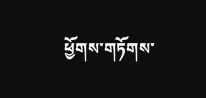ཕྱོགས་གཏོགས་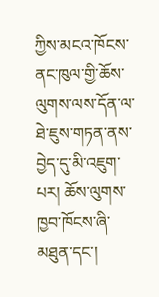ཀྱིས་མངའ་ཁོངས་ནང་ཁུལ་གྱི་ཆོས་ལུགས་ལས་དོན་ལ་ཐེ་ཇུས་གཏན་ནས་བྱེད་དུ་མི་འཇུག་པར། ཆོས་ལུགས་ཁྱབ་ཁོངས་ཞི་མཐུན་དང་།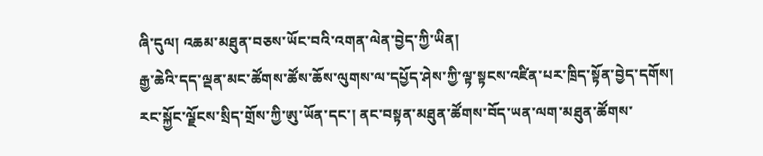ཞི་དུལ། འཆམ་མཐུན་བཅས་ཡོང་བའི་འགན་ལེན་བྱེད་ཀྱི་ཡིན།
རྒྱ་ཆེའི་དད་ལྡན་མང་ཚོགས་ཚོས་ཆོས་ལུགས་ལ་དཔྱོད་ཤེས་ཀྱི་ལྟ་སྟངས་འཛིན་པར་ཁྲིད་སྟོན་བྱེད་དགོས།
རང་སྐྱོང་ལྗོངས་སྲིད་གྲོས་ཀྱི་ཨུ་ཡོན་དང་། ནང་བསྟན་མཐུན་ཚོགས་བོད་ཡན་ལག་མཐུན་ཚོགས་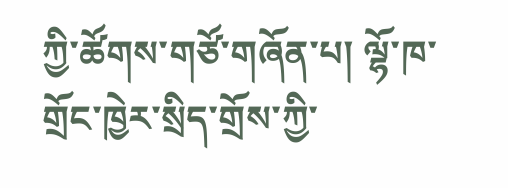ཀྱི་ཚོགས་གཙོ་གཞོན་པ། ལྷོ་ཁ་གྲོང་ཁྱེར་སྲིད་གྲོས་ཀྱི་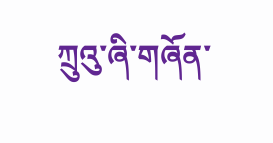ཀྲུའུ་ཞི་གཞོན་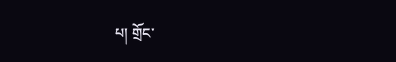པ། གྲོང་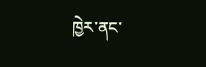ཁྱེར་ནང་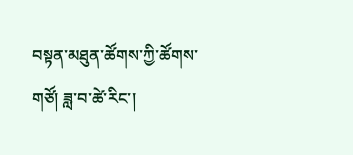བསྟན་མཐུན་ཚོགས་ཀྱི་ཚོགས་གཙོ། ཟླ་བ་ཚེ་རིང་།